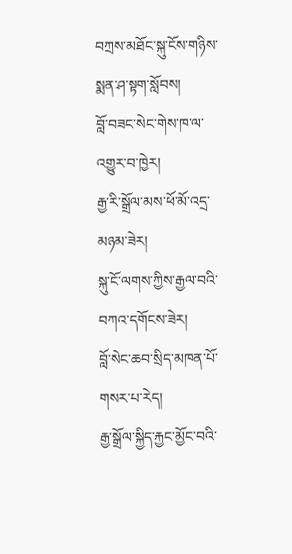བཀྲས་མཐོང་སྐུ་ངོས་གཉིས་སྨན་ཤ་སྟག་སློབས།
བློ་བཟང་སེང་གེས་ཁ་ལ་འགྱུར་བ་ཁྱེར།
རྒྱ་རི་སྒྲོལ་མས་ཕོ་མོ་འདྲ་མཉམ་ཟེར།
སྐུ་ངོ་ལགས་ཀྱིས་རྒྱལ་བའི་བཀའ་དགོངས་ཟེར།
བློ་སེང་ཆབ་སྲིད་མཁན་པོ་གསར་པ་རེད།
རྒྱ་སྒྲོལ་སྐྱིད་རྐྱང་མྱོང་བའི་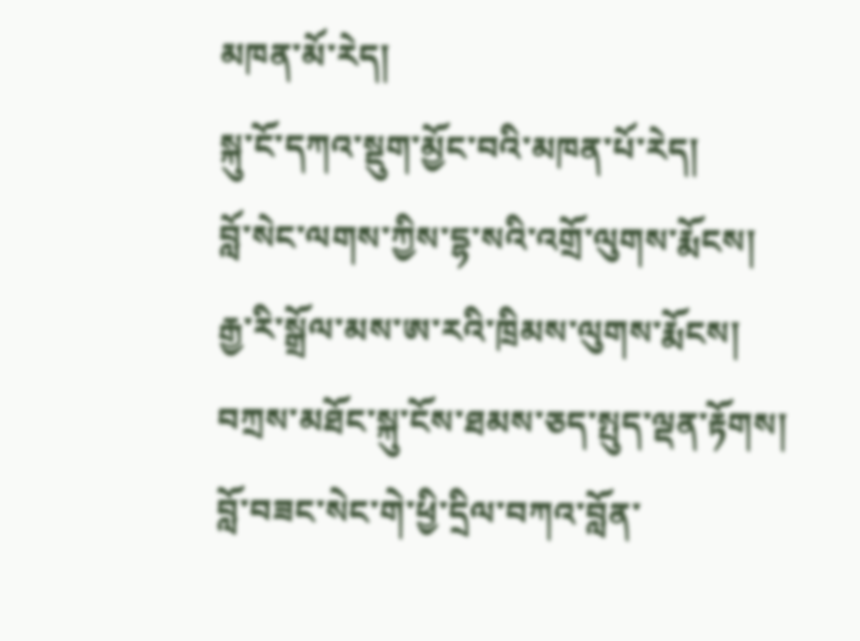མཁན་མོ་རེད།
སྐུ་ངོ་དཀའ་སྡུག་མྱོང་བའི་མཁན་པོ་རེད།
བློ་སེང་ལགས་ཀྱིས་དྷ་སའི་འགྲོ་ལུགས་རྨོངས།
རྒྱ་རི་སྒྲོལ་མས་ཨ་རའི་ཁྲིམས་ལུགས་རྨོངས།
བཀྲས་མཐོང་སྐུ་ངོས་ཐམས་ཅད་སྤུད་ལྡན་རྟོགས།
བློ་བཟང་སེང་གེ་ཕྱི་དྲིལ་བཀའ་བློན་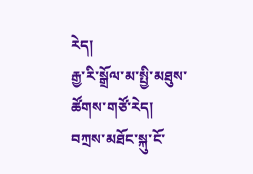རེད།
རྒྱ་རི་སྒྲོལ་མ་སྤྱི་མཐུས་ཚོགས་གཙོ་རེད།
བཀྲས་མཐོང་སྐུ་ངོ་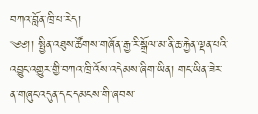བཀའ་བློན་ཁྲི་པ་རེད།
༄༅།། སྤྱིན་འཐུས་ཚོགས་གཞོན་རྒྱ་རི་སྒྲོལ་མ་ནི་ཆ་རྐྱེན་ལྡན་པའི་འབྱུང་འགྱུར་གྱི་བཀའ་ཁྲི་འོས་འདེམས་ཞིག་ཡིན། གང་ཡིན་ཟེར་ན་གཞུང་འདུན་དང་དམངས་གི་ཞབས་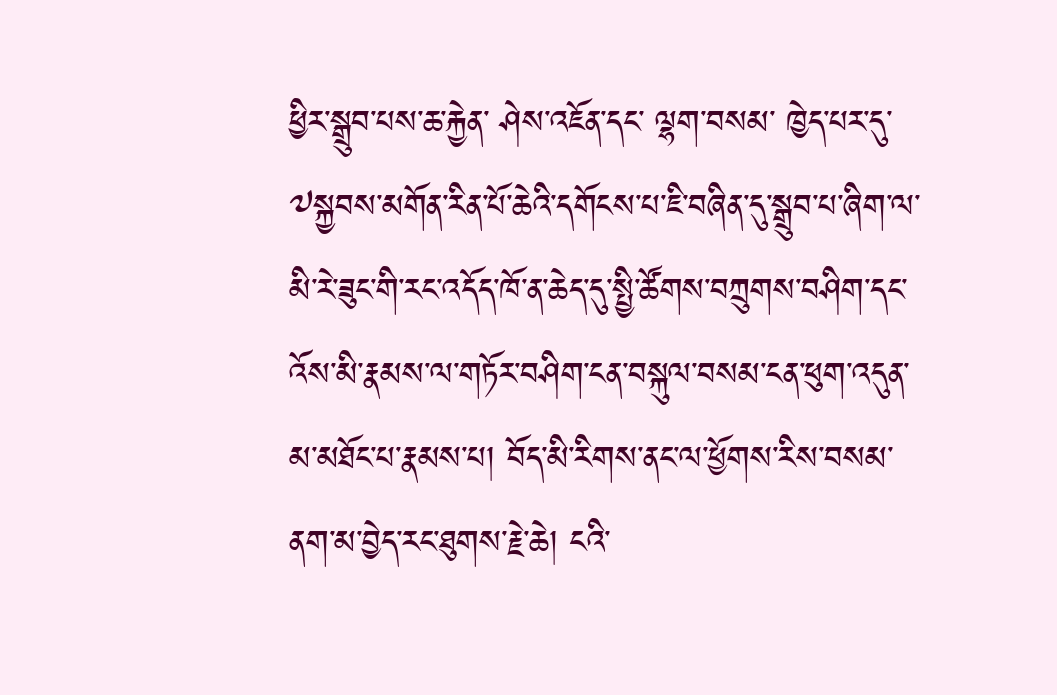ཕྱིར་སྒྲུབ་པས་ཆ་རྐྱེན་ ཤེས་འཇོན་དང་ ལྷག་བསམ་ ཁྱེད་པར་དུ་༧སྐྱབས་མགོན་རིན་པོ་ཆེའི་དགོངས་པ་ཇི་བཞིན་དུ་སྒྲུབ་པ་ཞིག་ལ་ མི་རེ་ཟུང་གི་རང་འདོད་ཁོ་ན་ཆེད་དུ་སྤྱི་ཚོགས་བཀྲུགས་བཤིག་དང་འོས་མི་རྣམས་ལ་གཏོར་བཤིག་ངན་བསྐུལ་བསམ་ངན་ཕུག་འདུན་མ་མཐོང་པ་རྣམས་པ། བོད་མི་རིགས་ནང་ལ་ཕྱོགས་རིས་བསམ་ནག་མ་བྱེད་རང་ཐུགས་རྗེ་ཆེ། ངའི་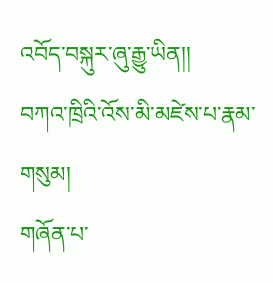འབོད་བསྐུར་ཞུ་རྒྱུ་ཡིན།།
བཀའ་ཁྲིའི་འོས་མི་མཛེས་པ་རྣམ་གསུམ།
གཞོན་པ་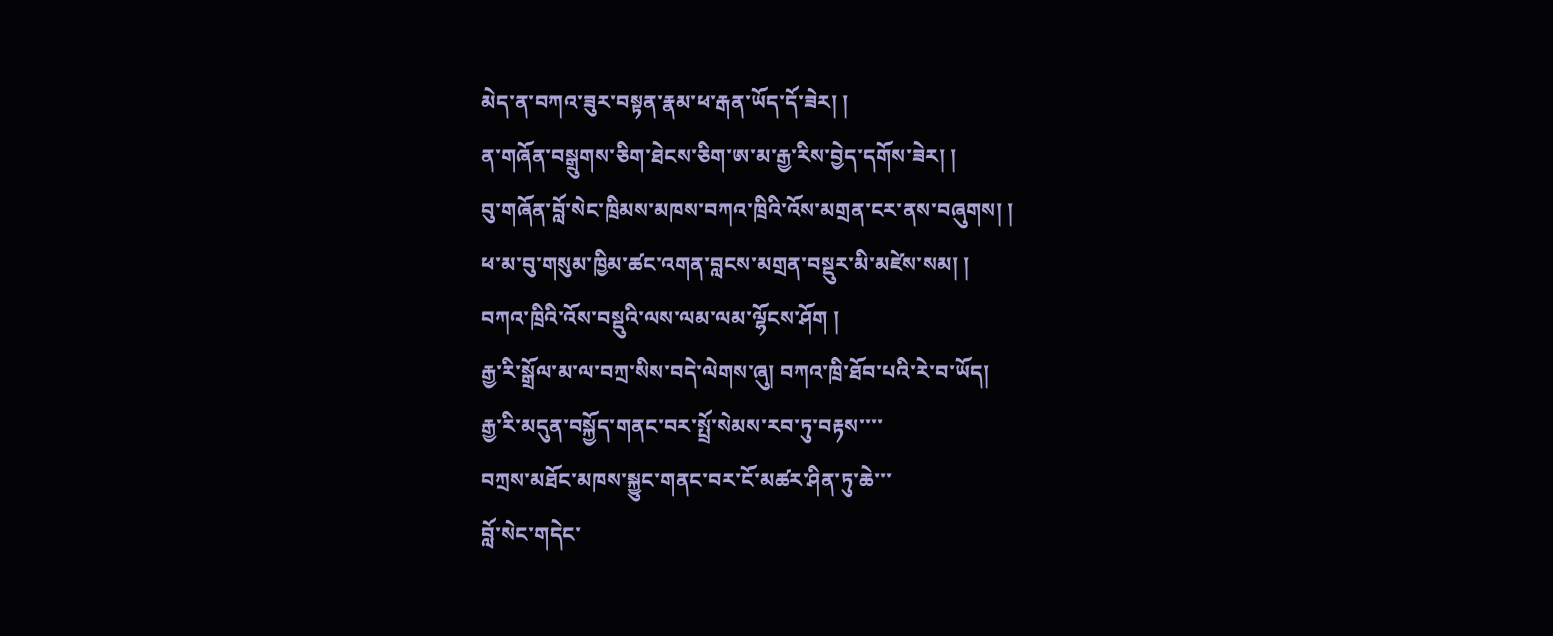མེད་ན་བཀའ་ཟུར་བསྟན་རྣམ་ཕ་རྒན་ཡོད་དོ་ཟེར། །
ན་གཞོན་བསྒྲུགས་ཅིག་ཐེངས་ཅིག་ཨ་མ་རྒྱ་རིས་བྱེད་དགོས་ཟེར། །
བུ་གཞོན་བློ་སེང་ཁྲིམས་མཁས་བཀའ་ཁྲིའི་འོས་མགྲན་ངར་ནས་བཞུགས། །
ཕ་མ་བུ་གསུམ་ཁྱིམ་ཚང་འགན་བླངས་མགྲན་བསྡུར་མི་མཛེས་སམ། །
བཀའ་ཁྲིའི་འོས་བསྡུའི་ལས་ལམ་ལམ་ལྷོངས་ཤོག །
རྒྱ་རི་སྒྲོལ་མ་ལ་བཀྲ་སིས་བདེ་ལེགས་ཞུ། བཀའ་ཁྲི་ཐོབ་པའི་རེ་བ་ཡོད།
རྒྱ་རི་མདུན་བསྐྱོད་གནང་བར་སྤྲོ་སེམས་རབ་ཏུ་བརྟས་་་་
བཀྲས་མཐོང་མཁས་སྐྱུང་གནང་བར་ངོ་མཚར་ཤིན་ཏུ་ཆེ་་་
བློ་སེང་གདེང་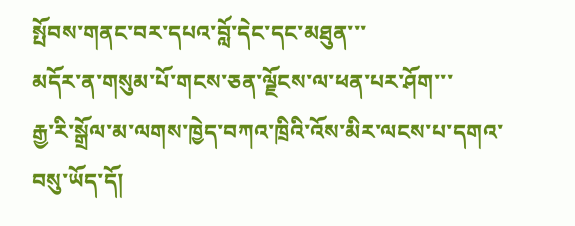སྤོབས་གནང་བར་དཔའ་བློ་དེང་དང་མཐུན་་་
མདོར་ན་གསུམ་པོ་གངས་ཅན་ལྗོངས་ལ་ཕན་པར་ཤོག་་་
རྒྱ་རི་སྒྲོལ་མ་ལགས་ཁྱེད་བཀའ་ཁྲིའི་འོས་མིར་ལངས་པ་དགའ་བསུ་ཡོད་དོ།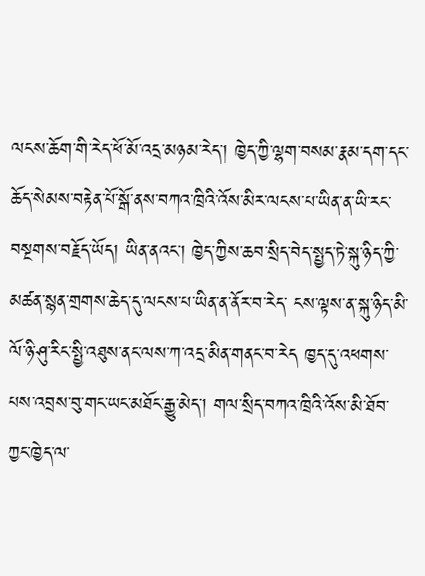ལངས་ཆོག་གི་རེད་ཕོ་མོ་འདྲ་མཉམ་རེད་། ཁྱེད་ཀྱི་ལྷག་བསམ་རྣམ་དག་དང་ཆོད་སེམས་བརྟེན་པོ་སྒོ་ནས་བཀའ་ཁྲིའི་འོས་མིར་ལངས་པ་ཡིན་ན་ཡི་རང་བསྔགས་བརྗོད་ཡོད། ཡིན་ནའང་། ཁྱེད་ཀྱིས་ཆབ་སྲིད་བེད་སྤྱད་ཏེ་སྐུ་ཉིད་ཀྱི་མཚན་སྙན་གྲགས་ཆེད་དུ་ལངས་པ་ཡིན་ན་ནོར་བ་རེད་ ངས་ལྟས་ན་སྐུ་ཉིད་མི་ལོ་ཉི་ཤུ་རིང་སྤྱི་འཐུས་ནང་ལས་ཀ་འདྲ་མིན་གནང་བ་རེད ཁྱད་དུ་འཕགས་པས་འབྲས་བུ་གང་ཡང་མཐོང་རྒྱུ་མེད་། གལ་སྲིད་བཀའ་ཁྲིའི་འོས་མི་ཐོབ་ཀྱང་ཁྱེད་ལ་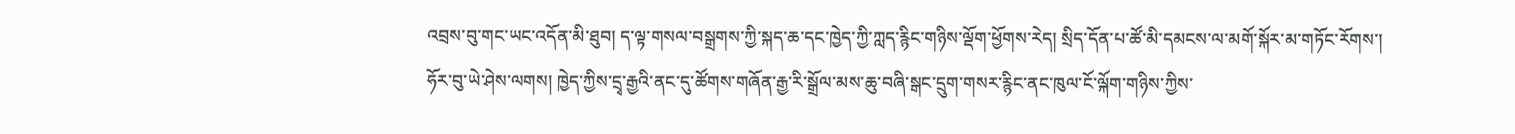འབྲས་བུ་གང་ཡང་འདོན་མི་ཐུབ། ད་ལྟ་གསལ་བསྒྲགས་ཀྱི་སྐད་ཆ་དང་ཁྱེད་ཀྱི་ཀླད་རྙིང་གཉིས་ལྡོག་ཕྱོགས་རེད། སྲིད་དོན་པ་ཚོ་མི་དམངས་ལ་མགོ་སྐོར་མ་གཏོང་རོགས་།
ཧོར་བུ་ཡེ་ཤེས་ལགས། ཁྱེད་ཀྱིས་དྲྭ་རྒྱའི་ནང་དུ་ཚོགས་གཞོན་རྒྱ་རི་སྒྲོལ་མས་ཆུ་བཞི་སྒང་དྲུག་གསར་རྙིང་ནང་ཁུལ་ངོ་ལྐོག་གཉིས་ཀྱིས་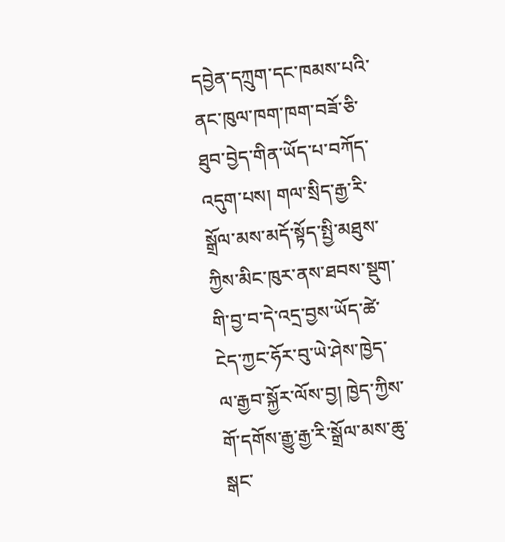དབྱེན་དཀྲུག་དང་ཁམས་པའི་ནང་ཁུལ་ཁག་ཁག་བཟོ་ཅི་ཐུབ་བྱེད་གིན་ཡོད་པ་བཀོད་འདུག་པས། གལ་སྲིད་རྒྱ་རི་སྒྲོལ་མས་མདོ་སྟོད་སྤྱི་མཐུས་ཀྱིས་མིང་ཁུར་ནས་ཐབས་སྡུག་གི་བྱ་བ་དེ་འདྲ་བྱས་ཡོད་ཚེ་ངེད་ཀྱང་ཧོར་བུ་ཡེ་ཤེས་ཁྱེད་ལ་རྒྱབ་སྐྱོར་ལོས་བྱ། ཁྱེད་ཀྱིས་གོ་དགོས་རྒྱུ་རྒྱ་རི་སྒྲོལ་མས་ཆུ་སྒང་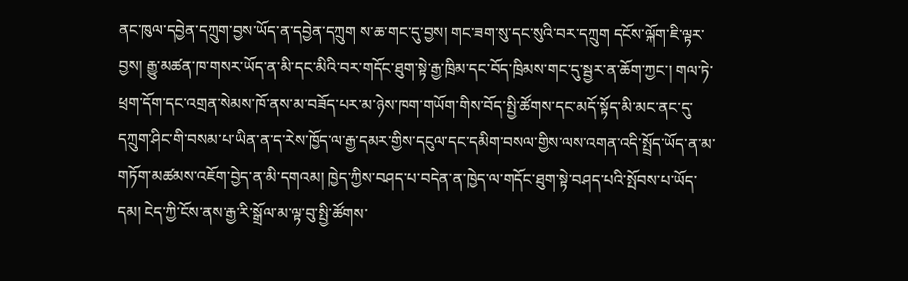ནང་ཁུལ་དབྱེན་དཀྲུག་བྱས་ཡོད་ན་དབྱེན་དཀྲུག ས་ཆ་གང་དུ་བྱས། གང་ཟག་སུ་དང་སུའི་བར་དཀྲུག དངོས་ལྐོག་ཇི་ལྟར་བྱས། རྒྱུ་མཚན་ཁ་གསར་ཡོད་ན་མི་དང་མིའི་བར་གདོང་ཐུག་སྟེ་རྒྱ་ཁྲིམ་དང་བོད་ཁྲིམས་གང་དུ་སྦྱར་ན་ཆོག་ཀྱང་། གལ་ཏེ་ཕྲག་དོག་དང་འགྲན་སེམས་ཁོ་ནས་མ་བཟོད་པར་མ་ཉེས་ཁག་གཡོག་གིས་བོད་སྤྱི་ཚོགས་དང་མདོ་སྟོད་མི་མང་ནང་དུ་དཀྲུག་ཤིང་གི་བསམ་པ་ཡིན་ན་ད་རེས་ཁྱོད་ལ་རྒྱ་དམར་གྱིས་དངུལ་དང་དམིག་བསལ་གྱིས་ལས་འགན་འདི་སྤྲོད་ཡོད་ན་མ་གཏོག་མཚམས་འཇོག་བྱེད་ན་མི་དགའམ། ཁྱེད་ཀྱིས་བཤད་པ་བདེན་ན་ཁྱེད་ལ་གདོང་ཐུག་སྟེ་བཤད་པའི་སྤོབས་པ་ཡོད་དམ། ངེད་ཀྱི་ངོས་ནས་རྒྱ་རི་སྒྲོལ་མ་ལྟ་བུ་སྤྱི་ཚོགས་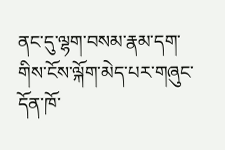ནང་དུ་ལྷག་བསམ་རྣམ་དག་གིས་ངོས་ལྐོག་མེད་པར་གཞུང་དོན་ཁོ་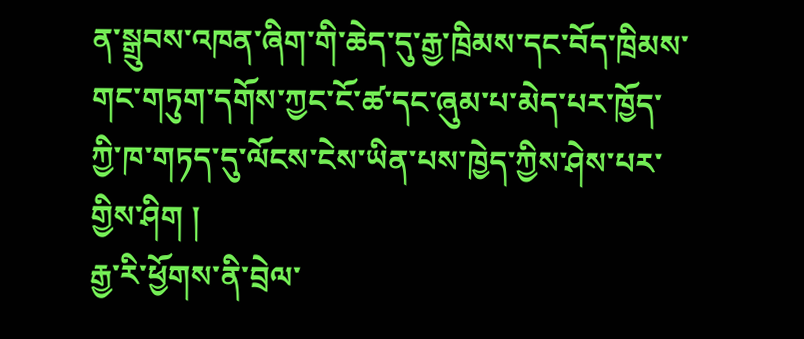ན་སྒྲུབས་འཁན་ཞིག་གི་ཆེད་དུ་རྒྱ་ཁྲིམས་དང་བོད་ཁྲིམས་གང་གཏུག་དགོས་ཀྱང་ངོ་ཚ་དང་ཞུམ་པ་མེད་པར་ཁྱོད་ཀྱི་ཁ་གཏད་དུ་ལོངས་ངེས་ཡིན་པས་ཁྱེད་ཀྱིས་ཤེས་པར་གྱིས་ཤིག །
རྒྱ་རི་ཕྱོགས་ནི་བྲེལ་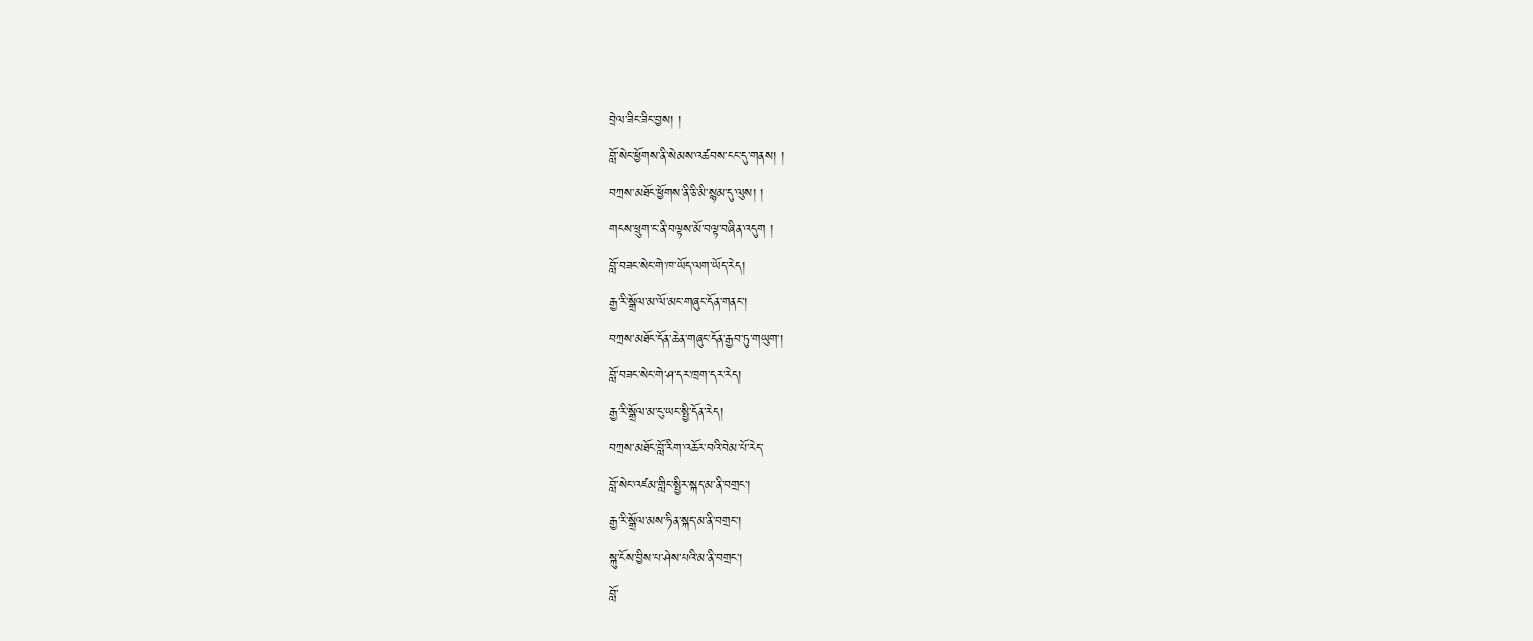བྲེལ་ཟིང་ཟིང་བྱས། །
བློ་སེང་ཕྱོགས་ནི་སེམས་འཚབས་ངང་དུ་གནས། །
བཀྲས་མཐོང་ཕྱོགས་ནི་ཅི་མི་སྙམ་དུ་ལུས། །
གངས་ཕྲུག་ང་ནི་བལྟས་མོ་བལྟ་བཞིན་འདུག །
བློ་བཟང་སེང་གེ་ཁ་ཡོད་ལག་ཡོད་རེད།
རྒྱ་རི་སྒྲོལ་མ་ལོ་མང་གཞུང་དོན་གནང་།
བཀྲས་མཐོང་དོན་ཆེན་གཞུང་དོན་རྒྱབ་ཏུ་གཡུག་།
བློ་བཟང་སེང་གེ་ཤ་དར་ཁྲག་དར་རེད།
རྒྱ་རི་སྒྲོལ་མ་ངུ་ཡང་སྤྱི་དོན་རེད།
བཀྲས་མཐོང་བློ་རིག་འཆོར་བའི་བེམ་པོ་རེད་
བློ་སེང་འཛམ་གླིང་སྤྱིར་སྐད་མ་ནི་བགྲང་།
རྒྱ་རི་སྒྲོལ་མས་ཧིན་སྐད་མ་ནི་བགྲང་།
སྐུ་ངོས་བྱིས་པ་ཤེས་པའི་མ་ནི་བགྲང་།
བློ་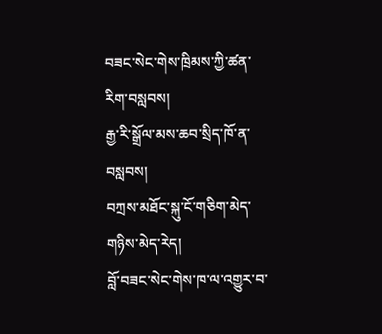བཟང་སེང་གེས་ཁྲིམས་ཀྱི་ཚན་རིག་བསླབས།
རྒྱ་རི་སྒྲོལ་མས་ཆབ་སྲིད་ཁོ་ན་བསླབས།
བཀྲས་མཐོང་སྐུ་ངོ་གཅིག་མེད་གཉིས་མེད་རེད།
བློ་བཟང་སེང་གེས་ཁ་ལ་འགྱུར་བ་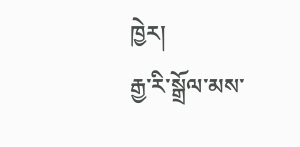ཁྱེར།
རྒྱ་རི་སྒྲོལ་མས་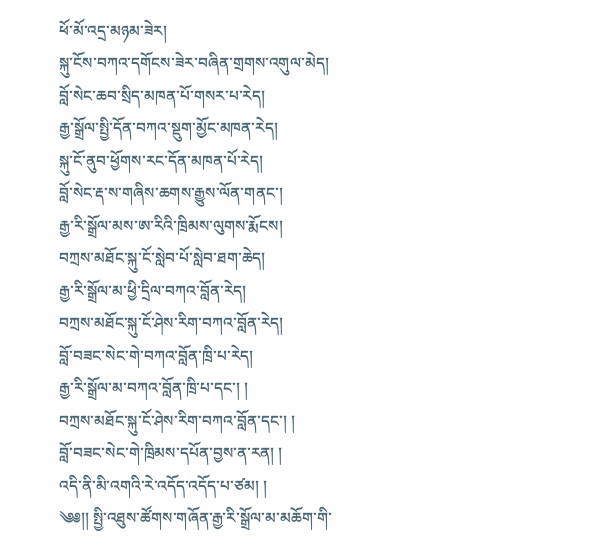ཕོ་མོ་འདྲ་མཉམ་ཟེར།
སྐུ་ངོས་བཀའ་དགོངས་ཟེར་བཞིན་གྲགས་འགུལ་མེད།
བློ་སེང་ཆབ་སྲིད་མཁན་པོ་གསར་པ་རེད།
རྒྱ་སྒྲོལ་སྤྱི་དོན་བཀའ་སྡུག་མྱོང་མཁན་རེད།
སྐུ་ངོ་ནུབ་ཕྱོགས་རང་དོན་མཁན་པོ་རེད།
བློ་སེང་རྡ་ས་གཞིས་ཆགས་རྒྱུས་ལོན་གནང་།
རྒྱ་རི་སྒྲོལ་མས་ཨ་རིའི་ཁྲིམས་ལུགས་རྨོངས།
བཀྲས་མཐོང་སྐུ་ངོ་སླེབ་པོ་སླེབ་ཐག་ཆེད།
རྒྱ་རི་སྒྲོལ་མ་ཕྱི་དྲིལ་བཀའ་བློན་རེད།
བཀྲས་མཐོང་སྐུ་ངོ་ཤེས་རིག་བཀའ་བློན་རེད།
བློ་བཟང་སེང་གེ་བཀའ་བློན་ཁྲི་པ་རེད།
རྒྱ་རི་སྒྲོལ་མ་བཀའ་བློན་ཁྲི་པ་དང་། །
བཀྲས་མཐོང་སྐུ་ངོ་ཤེས་རིག་བཀའ་བློན་དང་། །
བློ་བཟང་སེང་གེ་ཁྲིམས་དཔོན་བྱས་ན་རན། །
འདི་ནི་མི་འགའི་རེ་འདོད་འདོད་པ་ཙམ། །
༄༅།། སྤྱི་འཐུས་ཚོགས་གཞོན་རྒྱ་རི་སྒྲོལ་མ་མཆོག་གི་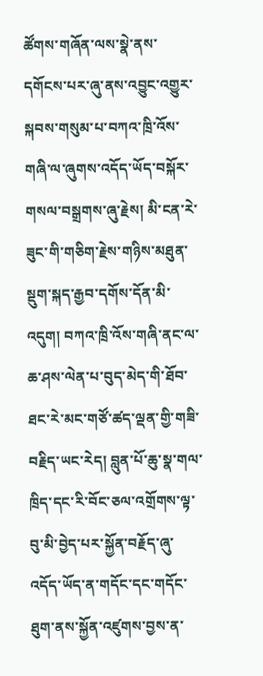ཚོགས་གཞོན་ལས་སྣེ་ནས་དགོངས་པར་ཞུ་ནས་འབྱུང་འགྱུར་སྐབས་གསུམ་པ་བཀའ་ཁྲི་འོས་གཞི་ལ་ཞུགས་འདོད་ཡོད་བསྐོར་གསལ་བསྒྲགས་ཞུ་རྗེས། མི་ངན་རེ་ཟུང་གི་གཅིག་རྗེས་གཉིས་མཐུན་སྡུག་སྐད་རྒྱབ་དགོས་དོན་མི་འདུག། བཀའ་ཁྲི་འོས་གཞི་ནང་ལ་ཆ་ཤས་ལེན་པ་བུད་མེད་གི་ཐོབ་ཐང་རེ་མང་གཙོ་ཚད་ལྡན་གྱི་གཟི་བརྗིད་ཡང་རེད། བླུན་པོ་ཆུ་སྣ་གལ་ཁྲིད་དང་རི་བོང་ཅལ་འགྲོགས་ལྟ་བུ་མི་བྱེད་པར་སྐྱོན་བརྗོད་ཞུ་འདོད་ཡོད་ན་གདོང་དང་གདོང་ཐུག་ནས་སྐྱོན་འཛུགས་བྱས་ན་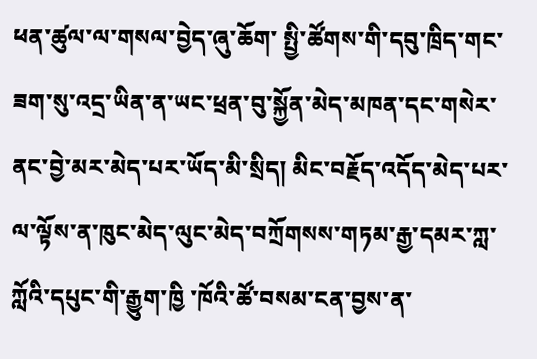ཕན་ཚུལ་ལ་གསལ་བྱེད་ཞུ་ཆོག་ སྤྱི་ཚོགས་གི་དབུ་ཁྲིད་གང་ཟག་སུ་འདྲ་ཡིན་ན་ཡང་ཕྲན་བུ་སྐྱོན་མེད་མཁན་དང་གསེར་ནང་བྱེ་མར་མེད་པར་ཡོད་མི་སྲིད། མིང་བརྗོད་འདོད་མེད་པར་ལ་ལྟོས་ན་ཁུང་མེད་ལུང་མེད་བཀྲོགསས་གཏམ་རྒྱ་དམར་ཀླ་ཀློའི་དཔུང་གི་རྒྱུག་ཁྱི ་ཁོའི་ཚོ་བསམ་ངན་བྱས་ན་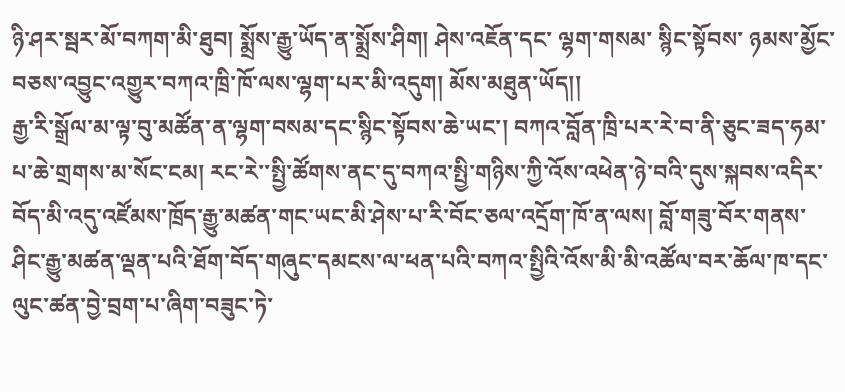ཉི་ཤར་སྦར་མོ་བཀག་མི་ཐུབ། སྨྲོས་རྒྱུ་ཡོད་ན་སྨྲོས་ཤིག། ཤེས་འཇོན་དང་ ལྷག་གསམ་ སྙིང་སྟོབས་ ཉམས་མྱོང་བཅས་འབྱུང་འགྱུར་བཀའ་ཁྲི་ཁོ་ལས་ལྷག་པར་མི་འདུག། མོས་མཐུན་ཡོད།།
རྒྱ་རི་སྒྲོལ་མ་ལྟ་བུ་མཚོན་ན་ལྷག་བསམ་དང་སྙིང་སྟོབས་ཆེ་ཡང་། བཀའ་བློན་ཁྲི་པར་རེ་བ་ནི་ཅུང་ཟད་ཧམ་པ་ཆེ་གྲགས་མ་སོང་ངམ། རང་རེ་་སྤྱི་ཚོགས་ནང་དུ་བཀའ་སྤྱི་གཉིས་ཀྱི་འོས་འཕེན་ཉེ་བའི་དུས་སྐབས་འདིར་བོད་མི་འདུ་འཛོམས་ཁྲོད་རྒྱུ་མཚན་གང་ཡང་མི་ཤེས་པ་རི་བོང་ཅལ་འདྲོག་ཁོ་ན་ལས། བློ་གཟུ་བོར་གནས་ཤིང་རྒྱུ་མཚན་ལྡན་པའི་ཐོག་བོད་གཞུང་དམངས་ལ་ཕན་པའི་བཀའ་སྤྱིའི་འོས་མི་མི་འཚོལ་བར་ཆོལ་ཁ་དང་ལུང་ཚན་བྱེ་བྲག་པ་ཞིག་བཟུང་ཏེ་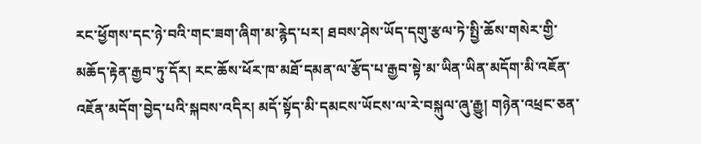རང་ཕྱོགས་དང་ཉེ་བའི་གང་ཟག་ཞིག་མ་རྙེད་པར། ཐབས་ཤེས་ཡོད་དགུ་རྩལ་ཏེ་སྤྱི་ཆོས་གསེར་གྱི་མཆོད་རྟེན་རྒྱབ་ཏུ་དོར། རང་ཆོས་ཕོར་ཁ་མཐོ་དམན་ལ་རྩོད་པ་རྒྱབ་སྟེ་མ་ཡིན་ཡིན་མདོག་མི་འཇོན་འཇོན་མདོག་བྱེད་པའི་སྐབས་འདིར། མདོ་སྟོད་མི་དམངས་ཡོངས་ལ་རེ་བསྐུལ་ཞུ་རྒྱུ། གཉེན་འཕྲང་ཅན་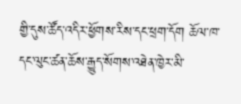གྱི་དུས་ཚོད་འདིར་ཕྱོགས་རིས་དང་ཕྲག་དོག ཆོལ་ཁ་དང་ལུང་ཚན་ཆོས་རྒྱུད་སོགས་འཐེན་ཁྱེར་མི་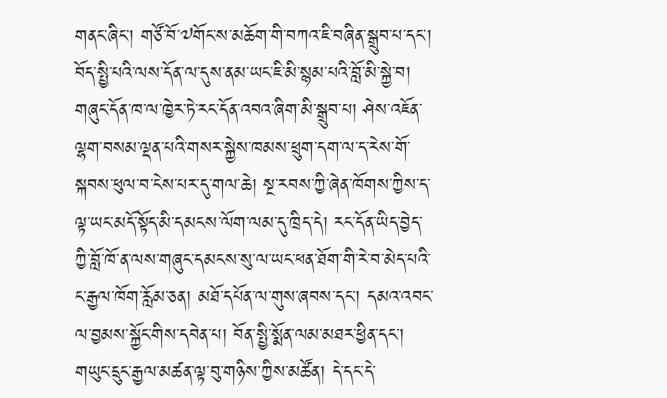གནང་ཞིང་། གཙོ་བོ་༧གོང་ས་མཆོག་གི་བཀའ་ཇི་བཞིན་སྒྲུབ་པ་དང་། བོད་སྤྱི་པའི་ལས་དོན་ལ་དུས་ནམ་ཡང་ཇི་མི་སྙམ་པའི་བློ་མི་སྐྱེ་བ། གཞུང་དོན་ཁ་ལ་ཁྱེར་ཏེ་རང་དོན་འབའ་ཞིག་མི་སྒྲུབ་པ། ཤེས་འཇོན་ལྷག་བསམ་ལྡན་པའི་གསར་སྐྱེས་ཁམས་ཕྲུག་དག་ལ་ད་རེས་གོ་སྐབས་ཕུལ་བ་ངེས་པར་དུ་གལ་ཆེ། སྔ་རབས་ཀྱི་ཞེན་ཁོགས་ཀྱིས་ད་ལྟ་ཡང་མདོ་སྟོད་མི་དམངས་ལོག་ལམ་དུ་ཁྲིད་དེ། རང་དོན་ཡིད་བྱེད་ཀྱི་བློ་ཁོ་ན་ལས་གཞུང་དམངས་སུ་ལ་ཡང་ཕན་ཐོག་གི་རེ་བ་མེད་པའི་ང་རྒྱལ་ཁོག་རློམ་ཅན། མཐོ་དཔོན་ལ་གུས་ཞབས་དང་། དམའ་འབང་ལ་བྱམས་སྐྱོང་གིས་དབེན་པ། བོན་སྤྱི་སྨོན་ལམ་མཐར་ཕྱིན་དང་། གཡུང་དྲུང་རྒྱལ་མཚན་ལྟ་བུ་གཉིས་ཀྱིས་མཚོན། དེ་དང་དེ་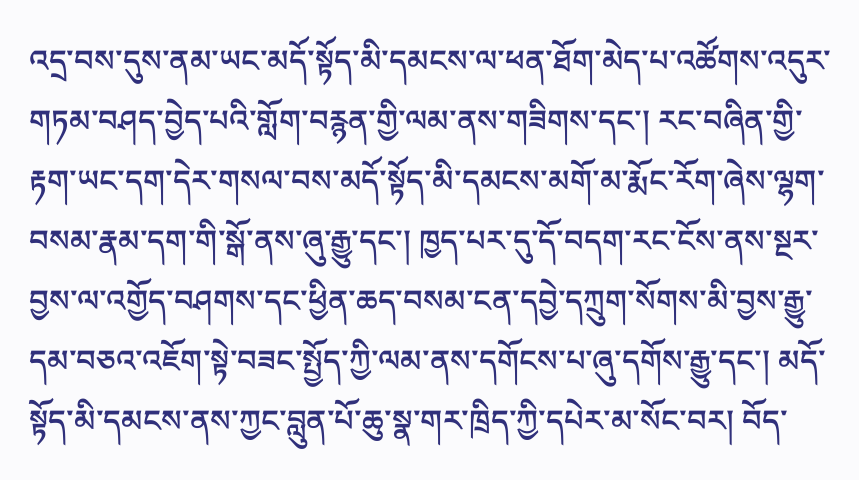འདྲ་བས་དུས་ནམ་ཡང་མདོ་སྟོད་མི་དམངས་ལ་ཕན་ཐོག་མེད་པ་འཚོགས་འདུར་གཏམ་བཤད་བྱེད་པའི་གློག་བརྙན་གྱི་ལམ་ནས་གཟིགས་དང་། རང་བཞིན་གྱི་རྟག་ཡང་དག་དེར་གསལ་བས་མདོ་སྟོད་མི་དམངས་མགོ་མ་རྨོང་རོག་ཞེས་ལྷག་བསམ་རྣམ་དག་གི་སྒོ་ནས་ཞུ་རྒྱུ་དང་། ཁྱད་པར་དུ་དོ་བདག་རང་ངོས་ནས་སྔར་བྱས་ལ་འགྱོད་བཤགས་དང་ཕྱིན་ཆད་བསམ་ངན་དབྱེ་དཀྲུག་སོགས་མི་བྱས་རྒྱུ་དམ་བཅའ་འཇོག་སྟེ་བཟང་སྤྱོད་ཀྱི་ལམ་ནས་དགོངས་པ་ཞུ་དགོས་རྒྱུ་དང་། མདོ་སྟོད་མི་དམངས་ནས་ཀྱང་བླུན་པོ་ཆུ་སྣ་གར་ཁྲིད་ཀྱི་དཔེར་མ་སོང་བར། བོད་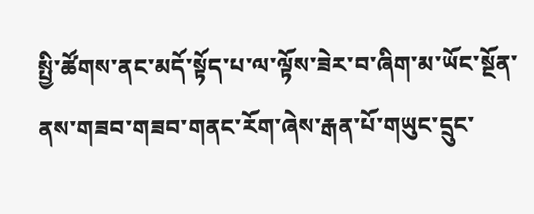སྤྱི་ཚོགས་ནང་མདོ་སྟོད་པ་ལ་ལྟོས་ཟེར་བ་ཞིག་མ་ཡོང་སྔོན་ནས་གཟབ་གཟབ་གནང་རོག་ཞེས་རྒན་པོ་གཡུང་དྲུང་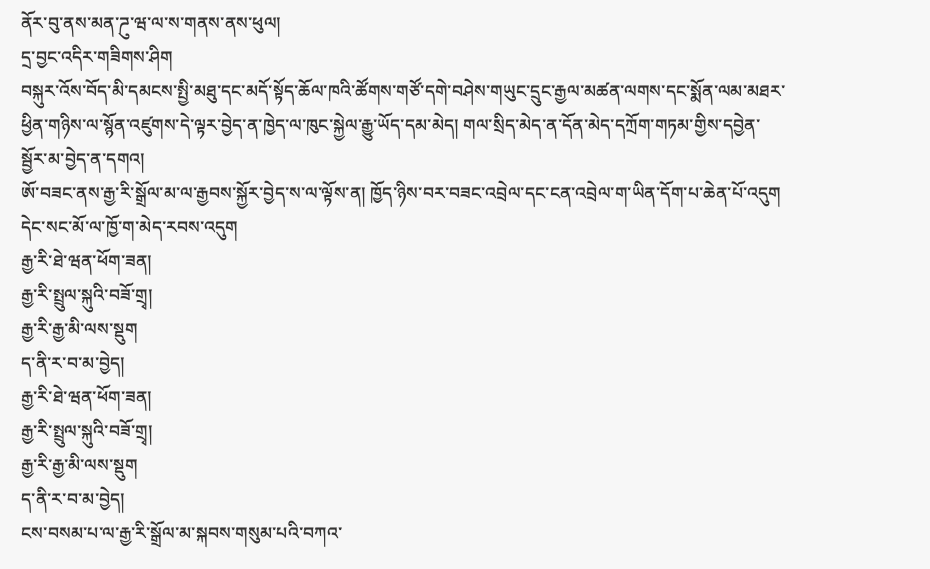ནོར་བུ་ནས་མན་ཌུ་ཝ་ལ་ས་གནས་ནས་ཕུལ།
དྲ་བྱང་འདིར་གཟིགས་ཤིག
བསྐུར་འོས་བོད་མི་དམངས་སྤྱི་མཐུ་དང་མདོ་སྟོད་ཆོལ་ཁའི་ཚོགས་གཙོ་དགེ་བཤེས་གཡུང་དྲུང་རྒྱལ་མཚན་ལགས་དང་སྨོན་ལམ་མཐར་ཕྱིན་གཉིས་ལ་སྙོན་འཛུགས་དེ་ལྟར་བྱེད་ན་ཁྱེད་ལ་ཁུང་སྐྱེལ་རྒྱུ་ཡོད་དམ་མེད། གལ་སྲིད་མེད་ན་དོན་མེད་དཀྲོག་གཏམ་གྱིས་དབྱེན་སྦྱོར་མ་བྱེད་ན་དགའ།
ཨོ་བཟང་ནས་རྒྱ་རི་སྒྲོལ་མ་ལ་རྒྱབས་སྐྱོར་བྱེད་ས་ལ་ལྟོས་ན། ཁྱོད་ཉིས་བར་བཟང་འབྲེལ་དང་ངན་འབྲེལ་ག་ཡིན་དོག་པ་ཆེན་པོ་འདུག དེང་སང་མོ་ལ་ཁྱོ་ག་མེད་རབས་འདུག
རྒྱ་རི་ཐེ་ཝན་ཕོག་ཟན།
རྒྱ་རི་སྤྲུལ་སྐུའི་བཟོ་གྲྭ།
རྒྱ་རི་རྒྱ་མི་ལས་སྡུག
ད་ནི་ར་བ་མ་བྱེད།
རྒྱ་རི་ཐེ་ཝན་ཕོག་ཟན།
རྒྱ་རི་སྤྲུལ་སྐུའི་བཟོ་གྲྭ།
རྒྱ་རི་རྒྱ་མི་ལས་སྡུག
ད་ནི་ར་བ་མ་བྱེད།
ངས་བསམ་པ་ལ་རྒྱ་རི་སྒྲོལ་མ་སྐབས་གསུམ་པའི་བཀའ་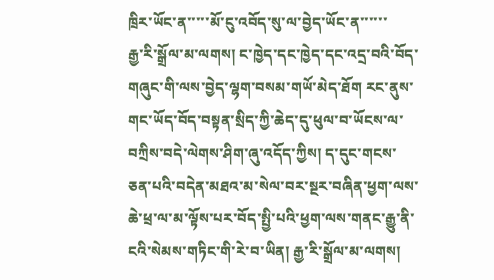ཁྲིར་ཡོང་ན་་་་་མོ་ངུ་འབོད་སུ་ལ་བྱེད་ཡོང་ན་་་་་་
རྒྱ་རི་སྒྲོལ་མ་ལགས། ང་ཁྱེད་དང་ཁྱེད་དང་འདྲ་བའི་བོད་གཞུང་གི་ལས་བྱེད་ལྷག་བསམ་གཡོ་མེད་ཐོག རང་ནུས་གང་ཡོད་བོད་བསྟན་སྲིད་ཀྱི་ཆེད་དུ་ཕུལ་བ་ཡོངས་ལ་བཀྲིས་བདེ་ལེགས་ཤིག་ཞུ་འདོད་ཀྱིས། ད་དུང་གངས་ཅན་པའི་བདེན་མཐའ་མ་སེལ་བར་སྔར་བཞིན་ཕྱག་ལས་ཆེ་ཕྲ་ལ་མ་ལྟོས་པར་བོད་སྤྱི་པའི་ཕྱག་ལས་གནང་རྒྱུ་ནི་ངའི་སེམས་གཏིང་གི་རེ་བ་ཡིན། རྒྱ་རི་སྒྲོལ་མ་ལགས།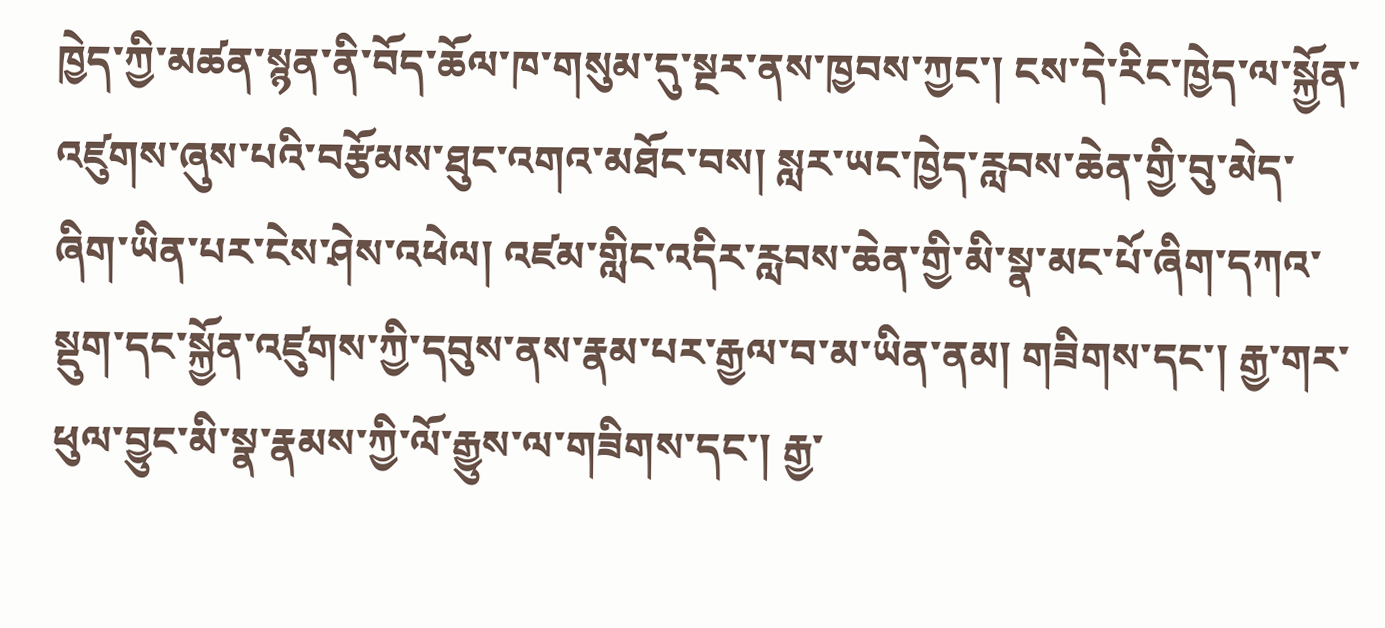ཁྱེད་ཀྱི་མཚན་སྙན་ནི་བོད་ཆོལ་ཁ་གསུམ་དུ་སྔར་ནས་ཁྱབས་ཀྱང་། ངས་དེ་རིང་ཁྱེད་ལ་སྐྱོན་འཛུགས་ཞུས་པའི་བརྩོམས་ཐུང་འགའ་མཐོང་བས། སླར་ཡང་ཁྱེད་རླབས་ཆེན་གྱི་བུ་མེད་ཞིག་ཡིན་པར་ངེས་ཤེས་འཕེལ། འཛམ་གླིང་འདིར་རླབས་ཆེན་གྱི་མི་སྣ་མང་པོ་ཞིག་དཀའ་སྡུག་དང་སྐྱོན་འཛུགས་ཀྱི་དབུས་ནས་རྣམ་པར་རྒྱལ་བ་མ་ཡིན་ནམ། གཟིགས་དང་། རྒྱ་གར་ཕུལ་བྱུང་མི་སྣ་རྣམས་ཀྱི་ལོ་རྒྱུས་ལ་གཟིགས་དང་། རྒྱ་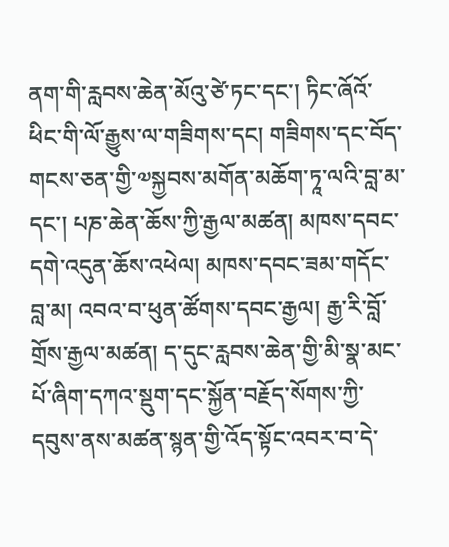ནག་གི་རླབས་ཆེན་མོའུ་ཙེ་ཏང་དང་། ཏིང་ཞོའོ་ཕིང་གི་ལོ་རྒྱུས་ལ་གཟིགས་དང། གཟིགས་དང་བོད་གངས་ཅན་གྱི་༧སྐྱབས་མགོན་མཆོག་ཏཱ་ལའི་བླ་མ་དང་། པཎ་ཆེན་ཆོས་ཀྱི་རྒྱལ་མཚན། མཁས་དབང་དགེ་འདུན་ཆོས་འཕེལ། མཁས་དབང་ཟམ་གདོང་བླ་མ། འབའ་བ་ཕུན་ཚོགས་དབང་རྒྱལ། རྒྱ་རི་བློ་གྲོས་རྒྱལ་མཚན། ད་དུང་རླབས་ཆེན་གྱི་མི་སྣ་མང་པོ་ཞིག་དཀའ་སྡུག་དང་སྐྱོན་བརྗོད་སོགས་ཀྱི་དབུས་ནས་མཚན་སྙན་གྱི་འོད་སྟོང་འབར་བ་དེ་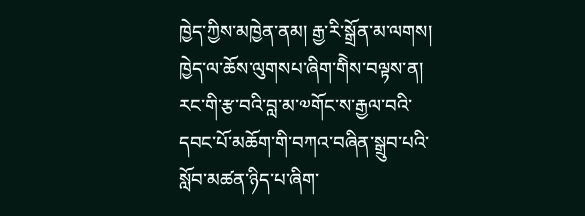ཁྱེད་ཀྱིས་མཁྱེན་ནམ། རྒྱ་རི་སྒྲོན་མ་ལགས། ཁྱེད་ལ་ཆོས་ལུགསཔ་ཞིག་གིེས་བལྟས་ན། རང་གི་རྩ་བའི་བླ་མ་༧གོང་ས་རྒྱལ་བའི་དབང་པོ་མཆོག་གི་བཀའ་བཞིན་སྒྲུབ་པའི་སློབ་མཚན་ཉིད་པ་ཞིག་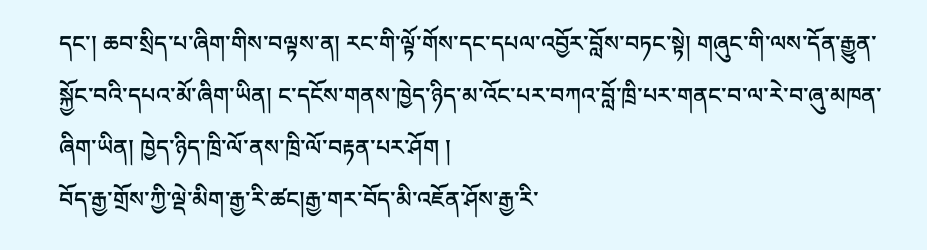དང་། ཆབ་སྲིད་པ་ཞིག་གིས་བལྟས་ན། རང་གི་ལྟོ་གོས་དང་དཔལ་འབྱོར་བློས་བཏང་སྟེ། གཞུང་གི་ལས་དོན་རྒྱུན་སྐྱོང་བའི་དཔའ་མོ་ཞིག་ཡིན། ང་དངོས་གནས་ཁྱེད་ཉིད་མ་འོང་པར་བཀའ་བློ་ཁྲི་པར་གནང་བ་ལ་རེ་བ་ཞུ་མཁན་ཞིག་ཡིན། ཁྱེད་ཉིད་ཁྲི་ལོ་ནས་ཁྲི་ལོ་བརྟན་པར་ཤོག །
བོད་རྒྱ་གྲོས་ཀྱི་ལྡེ་མིག་རྒྱ་རི་ཚང།རྒྱ་གར་བོད་མི་འཇོན་ཤོས་རྒྱ་རི་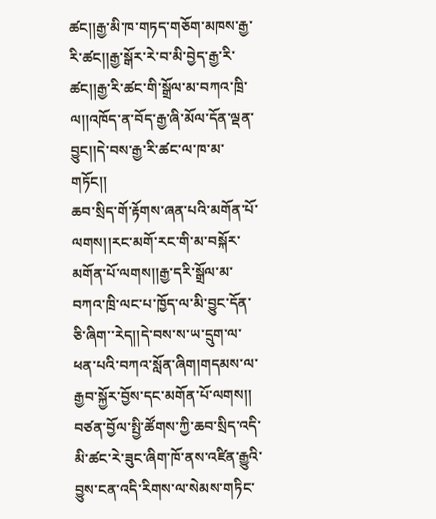ཚང།།རྒྱ་མི་ཁ་གཏད་གཅོག་མཁས་རྒྱ་རི་ཚང།།རྒྱ་སྒོར་རེ་བ་མི་བྱེད་རྒྱ་རི་ཚང།།རྒྱ་རི་ཚང་གི་སྒྲོལ་མ་བཀའ་ཁྲི་ལ།།འཁོད་ན་བོད་རྒྱ་ཞི་མོལ་དོན་ལྡན་བྱུང།།དེ་བས་རྒྱ་རི་ཚང་ལ་ཁ་མ་གཏོང།།
ཆབ་སྲིད་གོ་རྟོགས་ཞན་པའི་མགོན་པོ་ལགས།།རང་མགོ་རང་གི་མ་བསྐོར་མགོན་པོ་ལགས།།རྒྱ་དརི་སྒྲོལ་མ་བཀའ་ཁྲི་ལང་པ་ཁྱོད་ལ་མི་བྱུང་དོན་ཅི་ཞིག་་རེད།།དེ་བས་ས་ཡ་དྲུག་ལ་ཕན་པའི་བཀའ་སློན་ཞིག།གདམས་ལ་རྒྱབ་སྐྱོར་བྱོས་དང་མགོན་པོ་ལགས།།
བཙན་བྱོལ་སྤྱི་ཚོགས་ཀྱི་ཆབ་སྲིད་འདི་མི་ཚང་རེ་ཟུང་ཞིག་ཁོ་ནས་འཛིན་རྒྱུའི་བྱུས་ངན་འདི་རིགས་ལ་སེམས་གཏིང་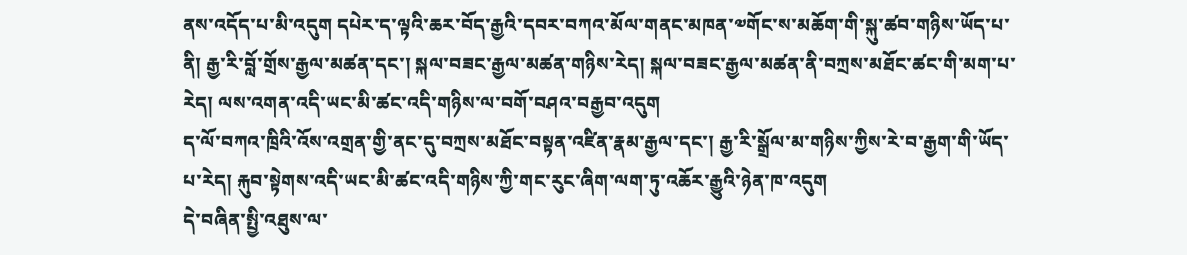ནས་འདོད་པ་མི་འདུག དཔེར་ད་ལྟའི་ཆར་བོད་རྒྱའི་དབར་བཀའ་མོལ་གནང་མཁན་༧གོང་ས་མཆོག་གི་སྐུ་ཚབ་གཉིས་ཡོད་པ་ནི། རྒྱ་རི་བློ་གྲོས་རྒྱལ་མཚན་དང་། སྐལ་བཟང་རྒྱལ་མཚན་གཉིས་རེད། སྐལ་བཟང་རྒྱལ་མཚན་ནི་བཀྲས་མཐོང་ཚང་གི་མག་པ་རེད། ལས་འགན་འདི་ཡང་མི་ཚང་འདི་གཉིས་ལ་བགོ་བཤའ་བརྒྱབ་འདུག
ད་ལོ་བཀའ་ཁྲིའི་འོས་འགྲན་གྱི་ནང་དུ་བཀྲས་མཐོང་བསྟན་འཛིན་རྣམ་རྒྱལ་དང་། རྒྱ་རི་སྒྲོལ་མ་གཉིས་ཀྱིས་རེ་བ་རྒྱག་གི་ཡོད་པ་རེད། རྐུབ་སྟེགས་འདི་ཡང་མི་ཚང་འདི་གཉིས་ཀྱི་གང་རུང་ཞིག་ལག་ཏུ་འཆོར་རྒྱུའི་ཉེན་ཁ་འདུག
དེ་བཞིན་སྤྱི་འཐུས་ལ་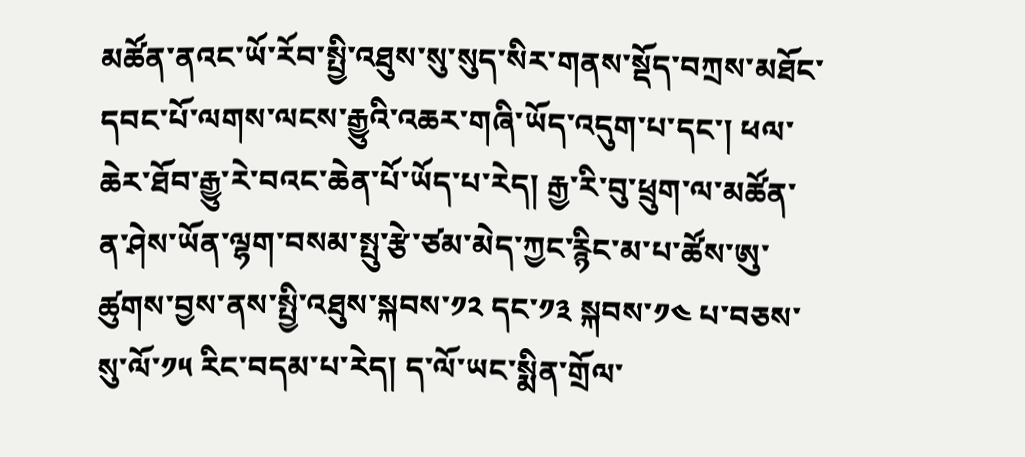མཚོན་ནའང་ཡོ་རོབ་སྤྱི་འཐུས་སུ་སུད་སིར་གནས་སྡོད་བཀྲས་མཐོང་དབང་པོ་ལགས་ལངས་རྒྱུའི་འཆར་གཞི་ཡོད་འདུག་པ་དང་། ཕལ་ཆེར་ཐོབ་རྒྱུ་རེ་བའང་ཆེན་པོ་ཡོད་པ་རེད། རྒྱ་རི་བུ་ཕྲུག་ལ་མཚོན་ན་ཤེས་ཡོན་ལྷག་བསམ་སྤུ་རྩེ་ཙམ་མེད་ཀྱང་རྙིང་མ་པ་ཚོས་ཨུ་ཚུགས་བྱས་ནས་སྤྱི་འཐུས་སྐབས་༡༢ དང་༡༣ སྐབས་༡༤ པ་བཅས་སུ་ལོ་༡༥ རིང་བདམ་པ་རེད། ད་ལོ་ཡང་སྨིན་གྲོལ་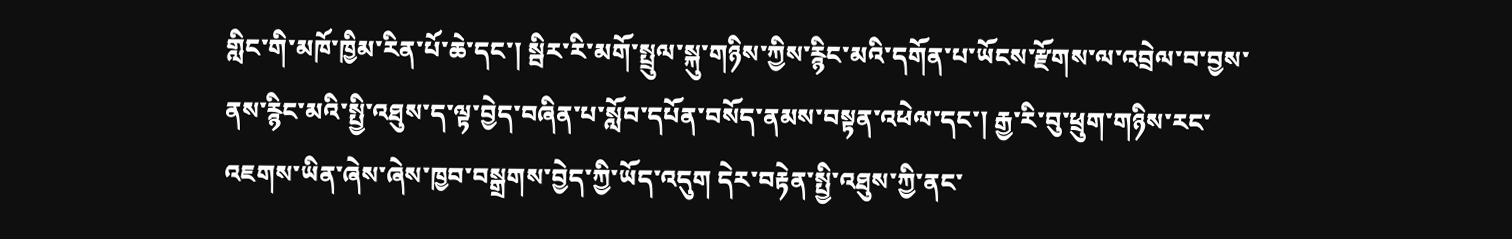གླིང་གི་མཁོ་ཁྱིམ་རིན་པོ་ཆེ་དང་། སྦིར་རི་མགོ་སྤྲུལ་སྐུ་གཉིས་ཀྱིས་རྙིང་མའི་དགོན་པ་ཡོངས་རྫོགས་ལ་འབྲེལ་བ་བྱས་ནས་རྙིང་མའི་སྤྱི་འཐུས་ད་ལྟ་བྱེད་བཞིན་པ་སློབ་དཔོན་བསོད་ནམས་བསྟན་འཕེལ་དང་། རྒྱ་རི་བུ་ཕྲུག་གཉིས་རང་འཇགས་ཡིན་ཞེས་ཞེས་ཁྱབ་བསྒྲགས་བྱེད་ཀྱི་ཡོད་འདུག དེར་བརྟེན་སྤྱི་འཐུས་ཀྱི་ནང་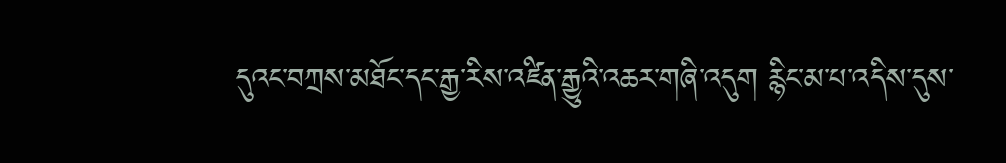དུའང་བཀྲས་མཐོང་དང་རྒྱ་རིས་འཛིན་རྒྱུའི་འཆར་གཞི་འདུག རྙིང་མ་པ་འདིས་དུས་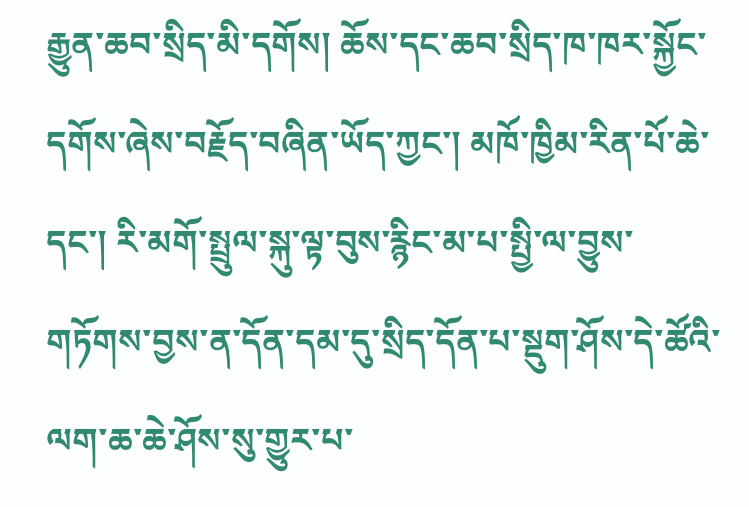རྒྱུན་ཆབ་སྲིད་མི་དགོས། ཆོས་དང་ཆབ་སྲིད་ཁ་ཁར་སྐྱོང་དགོས་ཞེས་བརྗོད་བཞིན་ཡོད་ཀྱང་། མཁོ་ཁྱིམ་རིན་པོ་ཆེ་དང་། རི་མགོ་སྤྲུལ་སྐུ་ལྟ་བུས་རྙིང་མ་པ་སྤྱི་ལ་བྱུས་གཏོགས་བྱས་ན་དོན་དམ་དུ་སྲིད་དོན་པ་སྡུག་ཤོས་དེ་ཚོའི་ལག་ཆ་ཆེ་ཤོས་སུ་གྱུར་པ་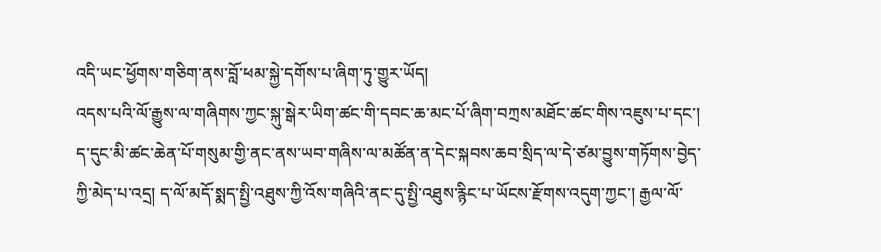འདི་ཡང་ཕྱོགས་གཅིག་ནས་བློ་ཕམ་སྐྱེ་དགོས་པ་ཞིག་ཏུ་གྱུར་ཡོད།
འདས་པའི་ལོ་རྒྱུས་ལ་གཞིགས་ཀྱང་སྐུ་སྒེར་ཡིག་ཚང་གི་དབང་ཆ་མང་པོ་ཞིག་བཀྲས་མཐོང་ཚང་གིས་འཇུས་པ་དང་། ད་དུང་མི་ཚང་ཆེན་པོ་གསུམ་གྱི་ནང་ནས་ཡབ་གཞིས་ལ་མཚོན་ན་དེང་སྐབས་ཆབ་སྲིད་ལ་དེ་ཙམ་བྱུས་གཏོགས་བྱེད་ཀྱི་མེད་པ་འདྲ། ད་ལོ་མདོ་སྨད་སྤྱི་འཐུས་ཀྱི་འོས་གཞིའི་ནང་དུ་སྤྱི་འཐུས་རྙིང་པ་ཡོངས་རྫོགས་འདུག་ཀྱང་། རྒྱལ་ལོ་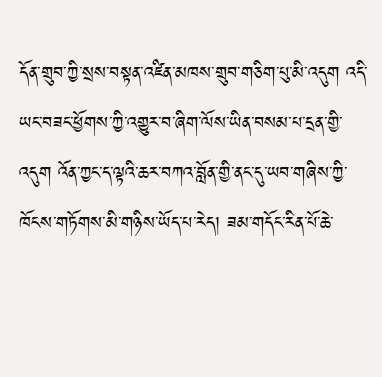དོན་གྲུབ་ཀྱི་སྲས་བསྟན་འཛིན་མཁས་གྲུབ་གཅིག་པུ་མི་འདུག འདི་ཡང་བཟང་ཕྱོགས་ཀྱི་འགྱུར་བ་ཞིག་ལོས་ཡིན་བསམ་པ་དྲན་གྱི་འདུག འོན་ཀྱང་ད་ལྟའི་ཆར་བཀའ་བློན་གྱི་ནང་དུ་ཡབ་གཞིས་ཀྱི་ཁོངས་གཏོགས་མི་གཉིས་ཡོད་པ་རེད། ཟམ་གདོང་རིན་པོ་ཆེ་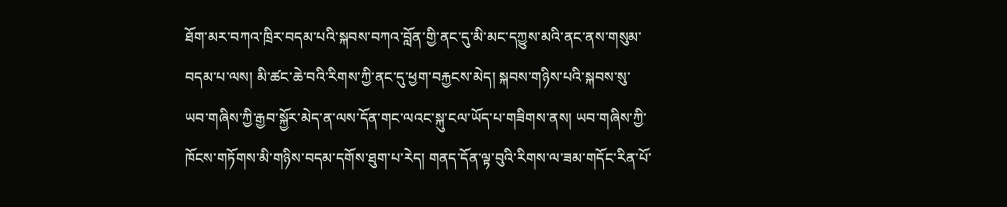ཐོག་མར་བཀའ་ཁྲིར་བདམ་པའི་སྐབས་བཀའ་བློན་གྱི་ནང་དུ་མི་མང་དཀྱུས་མའི་ནང་ནས་གསུམ་བདམ་པ་ལས། མི་ཚང་ཆེ་བའི་རིགས་ཀྱི་ནང་དུ་ཕྱག་བརྐྱངས་མེད། སྐབས་གཉིས་པའི་སྐབས་སུ་ཡབ་གཞིས་ཀྱི་རྒྱབ་སྐྱོར་མེད་ན་ལས་དོན་གང་ལའང་སྐུ་ངལ་ཡོད་པ་གཟིགས་ནས། ཡབ་གཞིས་ཀྱི་ཁོངས་གཏོགས་མི་གཉིས་བདམ་དགོས་ཐུག་པ་རེད། གནད་དོན་ལྟ་བུའི་རིགས་ལ་ཟམ་གདོང་རིན་པོ་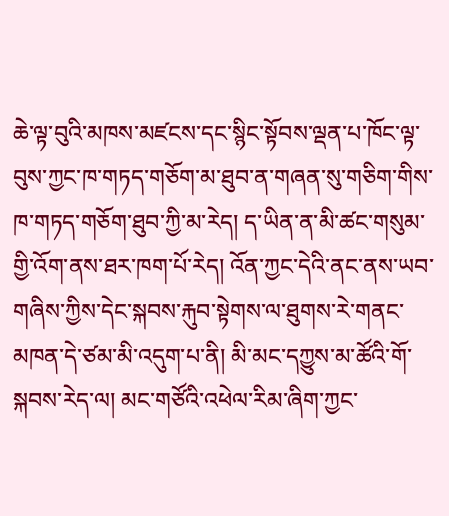ཆེ་ལྟ་བུའི་མཁས་མཛངས་དང་སྙིང་སྟོབས་ལྡན་པ་ཁོང་ལྟ་བུས་ཀྱང་ཁ་གཏད་གཅོག་མ་ཐུབ་ན་གཞན་སུ་གཅིག་གིས་ཁ་གཏད་གཅོག་ཐུབ་ཀྱི་མ་རེད། ད་ཡིན་ན་མི་ཚང་གསུམ་གྱི་འོག་ནས་ཐར་ཁག་པོ་རེད། འོན་ཀྱང་དེའི་ནང་ནས་ཡབ་གཞིས་ཀྱིས་དེང་སྐབས་རྐུབ་སྟེགས་ལ་ཐུགས་རེ་གནང་མཁན་དེ་ཙམ་མི་འདུག་པ་ནི། མི་མང་དཀྱུས་མ་ཚོའི་གོ་སྐབས་རེད་ལ། མང་གཙོའི་འཕེལ་རིམ་ཞིག་ཀྱང་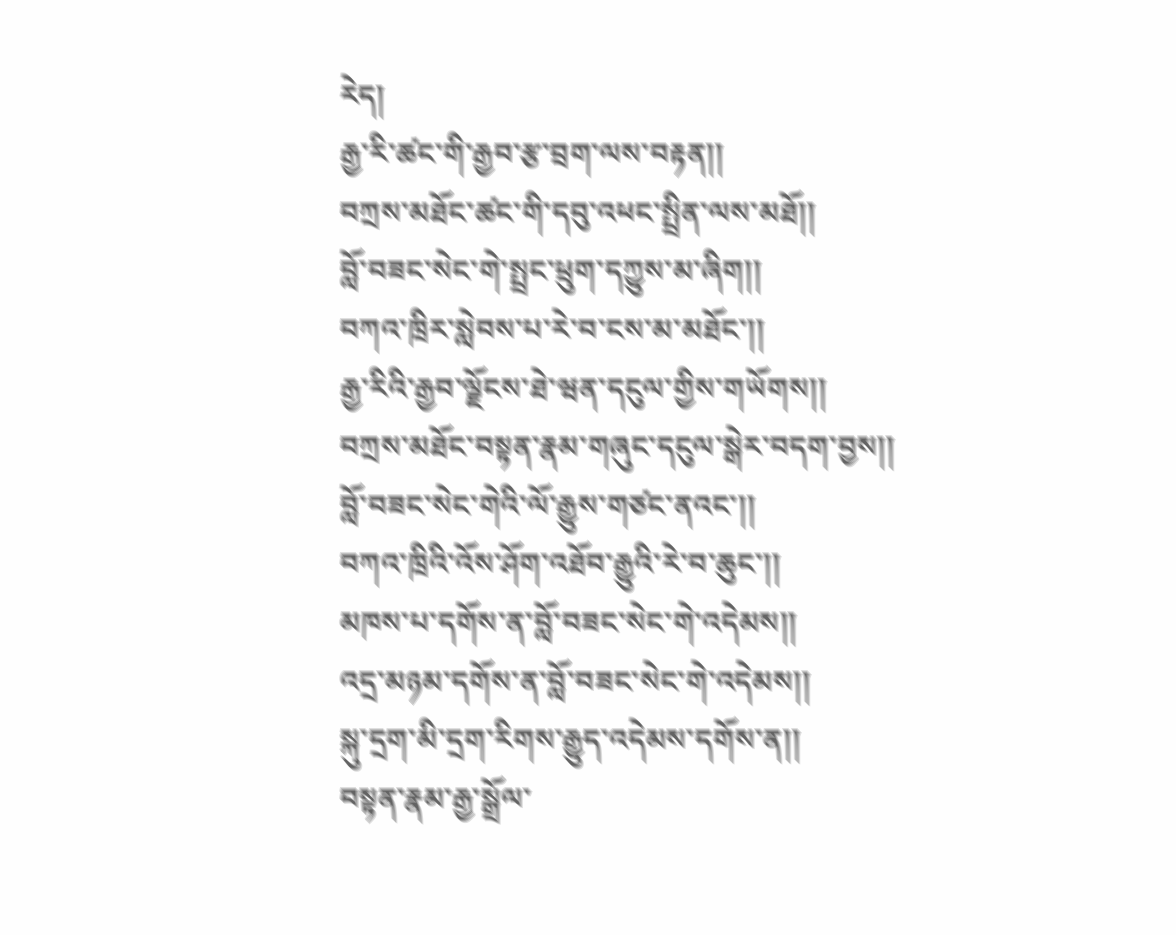རེད།
རྒྱ་རི་ཚང་གི་རྒྱབ་རྩ་བྲག་ལས་བརྟན།།
བཀྲས་མཐོང་ཚང་གི་དབུ་འཕང་སྤྲིན་ལས་མཐོ།།
བློ་བཟང་སེང་གེ་སྤྲང་ཕྲུག་དཀྱུས་མ་ཞིག།།
བཀའ་ཁྲིར་སླེབས་པ་རེ་བ་ངས་མ་མཐོང་།།
རྒྱ་རིའི་རྒྱབ་ལྗོངས་ཐེ་ཝན་དངུལ་གྱིས་གཡོགས།།
བཀྲས་མཐོང་བསྟན་རྣམ་གཞུང་དངུལ་སྒེར་བདག་བྱས།།
བློ་བཟང་སེང་གེའི་ལོ་རྒྱུས་གཙང་ནའང་།།
བཀའ་ཁྲིའི་འོས་ཤོག་འཐོབ་རྒྱུའི་རེ་བ་ཆུང་།།
མཁས་པ་དགོས་ན་བློ་བཟང་སེང་གེ་འདེམས།།
འདྲ་མཉམ་དགོས་ན་བློ་བཟང་སེང་གེ་འདེམས།།
སྐུ་དྲག་མི་དྲག་རིགས་རྒྱུད་འདེམས་དགོས་ན།།
བསྟན་རྣམ་རྒྱ་སྒྲོལ་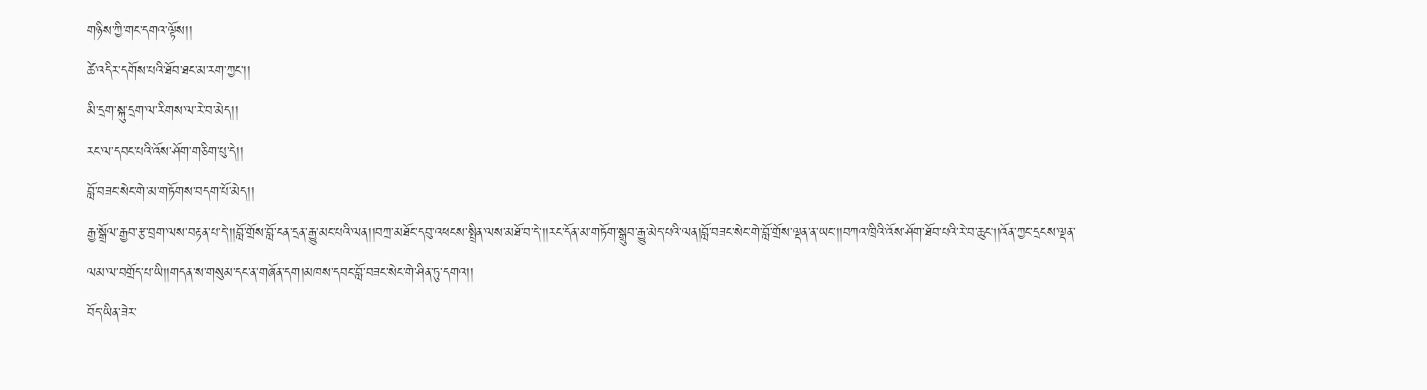གཉིས་ཀྱི་གང་དགའ་ལྟོས།།
ཚེ་འདིར་དགོས་པའི་ཐོབ་ཐང་མ་རག་ཀྱང་།།
མི་དྲག་སྐུ་དྲག་ལ་རིགས་ལ་རེ་བ་མེད།།
རང་ལ་དབང་པའི་འོས་ཤོག་གཅིག་པུ་དེ།།
བློ་བཟང་སེང་གེ་མ་གཏོགས་བདག་པོ་མེད།།
རྒྱ་སྒྲོལ་རྒྱབ་རྩ་བྲག་ལས་བརྟན་པ་དེ་།།བློ་གྲོས་བློ་ངན་དྲན་རྒྱུ་མང་པའི་ལན།།བཀྲ་མཐོང་དབུ་འཕངས་སྤྲིན་ལས་མཐོ་བ་དེ་།།རང་དོན་མ་གཏོག་སྒྲུབ་རྒྱུ་མེད་པའི་ལན།བློ་བཟང་སེང་གེ་བློ་གྲོས་ལྡན་ན་ཡང་།།བཀའ་ཁྲིའི་འོས་ཤོག་ཐོབ་པའི་རེ་བ་ཆུང།།འོན་ཀྱང་དྲངས་ལྡན་ལམ་ལ་བགྲོད་པ་ཡི།།གདན་ས་གསུམ་དང་ན་གཞོན་དག།མཁས་དབང་བློ་བཟང་སེང་གེ་ཤིན་ཏུ་དགའ།།
བོད་ཡིན་ཟེར་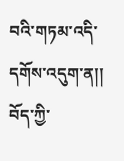བའི་གཏམ་འདི་དགོས་འདུག་ན།།
བོད་ཀྱི་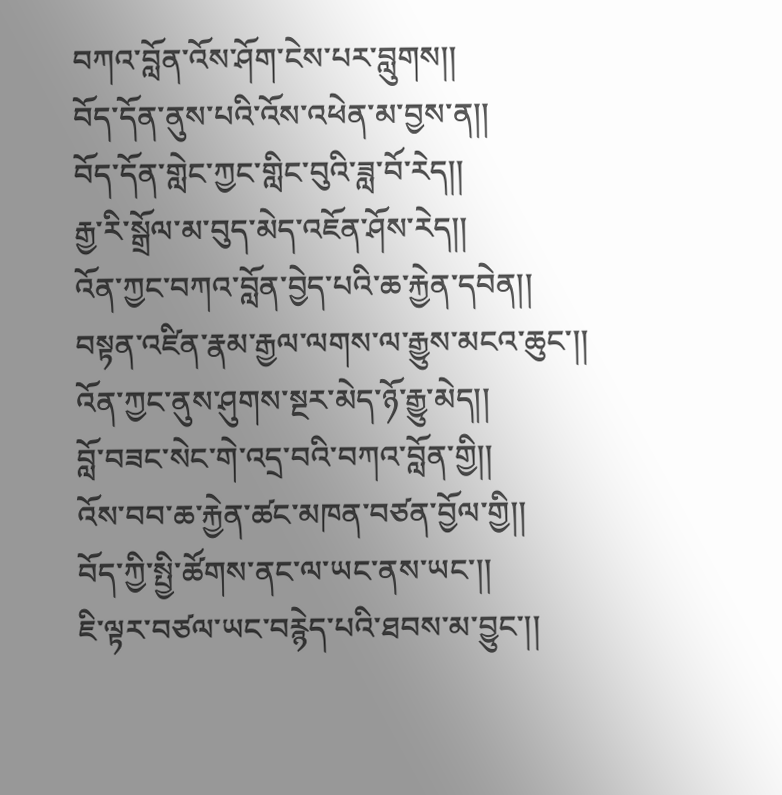བཀའ་བློན་འོས་ཤོག་ངེས་པར་བླུགས།།
བོད་དོན་ནུས་པའི་འོས་འཕེན་མ་བྱས་ན།།
བོད་དོན་གླེང་ཀྱང་གླིང་བུའི་ཟླ་བོ་རེད།།
རྒྱ་རི་སྒྲོལ་མ་བུད་མེད་འཇོན་ཤོས་རེད།།
འོན་ཀྱང་བཀའ་བློན་བྱེད་པའི་ཆ་རྐྱེན་དབེན།།
བསྟན་འཛིན་རྣམ་རྒྱལ་ལགས་ལ་རྒྱུས་མངའ་ཆུང་།།
འོན་ཀྱང་ནུས་ཤུགས་སྔར་མེད་ཉོ་རྒྱུ་མེད།།
བློ་བཟང་སེང་གེ་འདྲ་བའི་བཀའ་བློན་གྱི།།
འོས་བབ་ཆ་རྐྱེན་ཚང་མཁན་བཙན་བྱོལ་གྱི།།
བོད་ཀྱི་སྤྱི་ཚོགས་ནང་ལ་ཡང་ནས་ཡང་།།
ཇི་ལྟར་བཙལ་ཡང་བརྙེད་པའི་ཐབས་མ་བྱུང་།།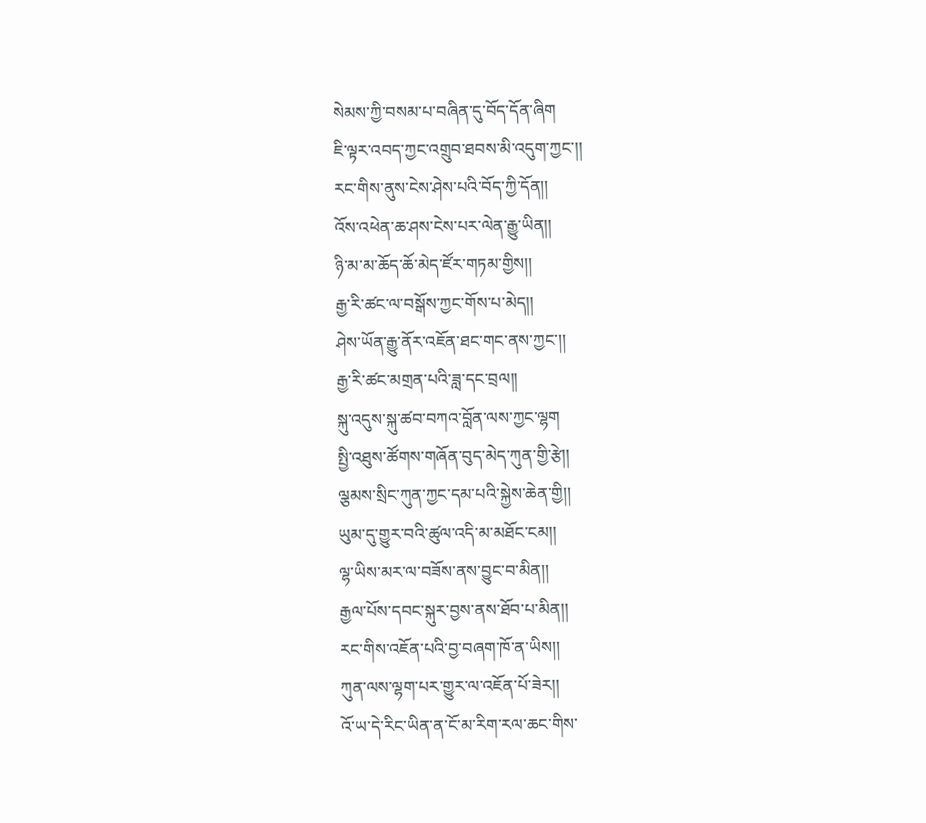སེམས་ཀྱི་བསམ་པ་བཞིན་དུ་བོད་དོན་ཞིག
ཇི་ལྟར་འབད་ཀྱང་འགྲུབ་ཐབས་མི་འདུག་ཀྱང་།།
རང་གིས་ནུས་ངེས་ཤེས་པའི་བོད་ཀྱི་དོན།།
འོས་འཕེན་ཆ་ཤས་ངེས་པར་ལེན་རྒྱུ་ཡིན།།
ཉི་མ་མ་ཆོད་ཆོ་མེད་ཛོར་གཏམ་གྱིས།།
རྒྱ་རི་ཚང་ལ་བསྒོས་ཀྱང་གོས་པ་མེད།།
ཤེས་ཡོན་རྒྱུ་ནོར་འཇོན་ཐང་གང་ནས་ཀྱང་།།
རྒྱ་རི་ཚང་མགྲན་པའི་ཟླ་དང་བྲལ།།
སྐུ་འདུས་སྐུ་ཚབ་བཀའ་བློན་ལས་ཀྱང་ལྷག
སྤྱི་འཐུས་ཚོགས་གཞོན་བུད་མེད་ཀུན་གྱི་རྩེ།།
ལྕམས་སྲིང་ཀུན་ཀྱང་དམ་པའི་སྐྱེས་ཆེན་གྱི།།
ཡུམ་དུ་གྱུར་བའི་ཚུལ་འདི་མ་མཐོང་ངམ།།
ལྷ་ཡིས་མར་ལ་བཟོས་ནས་བྱུང་བ་མིན།།
རྒྱལ་པོས་དབང་སྐུར་བྱས་ནས་ཐོབ་པ་མིན།།
རང་གིས་འཇོན་པའི་བྱ་བཞག་ཁོ་ན་ཡིས།།
ཀུན་ལས་ལྷག་པར་གྱུར་ལ་འཇོན་པོ་ཟེར།།
འོ་ཡ་དེ་རིང་ཡིན་ན་ངོ་མ་རིག་རལ་ཆང་གིས་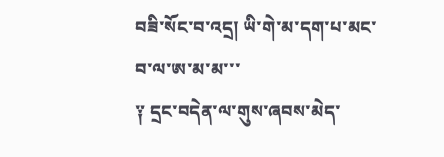བཟི་སོང་བ་འདྲ། ཡི་གེ་མ་དག་པ་མང་བ་ལ་ཨ་མ་མ་་་
༑ དྲང་བདེན་ལ་གུས་ཞབས་མེད་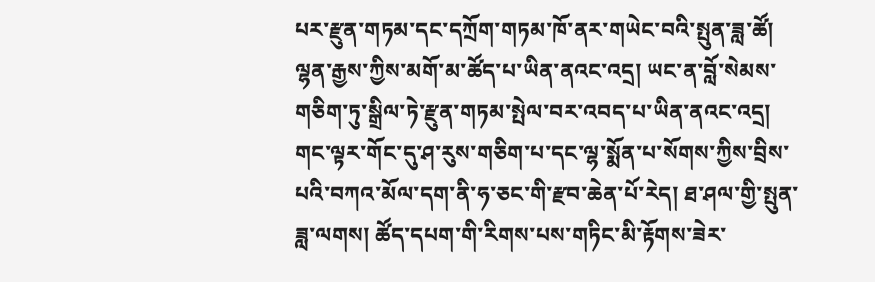པར་རྫུན་གཏམ་དང་དཀྲོག་གཏམ་ཁོ་ནར་གཡེང་བའི་སྤུན་ཟླ་ཚོ།
ལྷན་རྒྱས་ཀྱིས་མགོ་མ་ཚོད་པ་ཡིན་ནའང་འདྲ། ཡང་ན་བློ་སེམས་གཅིག་ཏུ་སྒྲིལ་ཏེ་རྫུན་གཏམ་སྤེལ་བར་འབད་པ་ཡིན་ནའང་འདྲ། གང་ལྟར་གོང་དུ་ཤ་རུས་གཅིག་པ་དང་ལྷ་སྨོན་པ་སོགས་ཀྱིས་བྲིས་པའི་བཀའ་མོལ་དག་ནི་ཧ་ཅང་གི་རྫབ་ཆེན་པོ་རེད། ཐ་ཤལ་གྱི་སྤུན་ཟླ་ལགས། ཚོད་དཔག་གི་རིགས་པས་གཏིང་མི་རྟོགས་ཟེར་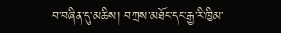བ་བཞིན་དུ་མཆིས། བཀྲས་མཐོང་དང་རྒྱ་རི་ཁྱིམ་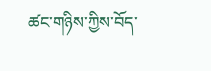ཚང་གཉིས་ཀྱིས་བོད་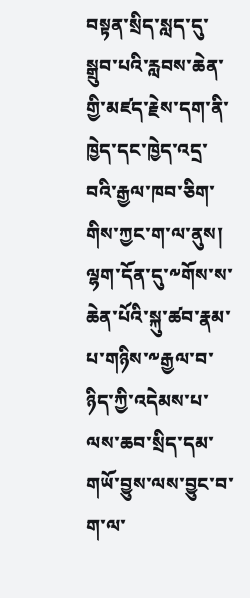བསྟན་སྲིད་སླད་དུ་སྒྲུབ་པའི་རླབས་ཆེན་གྱི་མཛད་རྗེས་དག་ནི་ཁྱེད་དང་ཁྱེད་འདྲ་བའི་རྒྱལ་ཁབ་ཅིག་གིས་ཀྱང་ག་ལ་ནུས། ལྷག་དོན་དུ་༸གོས་ས་ཆེན་པོའི་སྐུ་ཚབ་རྣམ་པ་གཉིས་༸རྒྱལ་བ་ཉིད་ཀྱི་འདེམས་པ་ལས་ཆབ་སྲིད་དམ་གཡོ་བྱུས་ལས་བྱུང་བ་ག་ལ་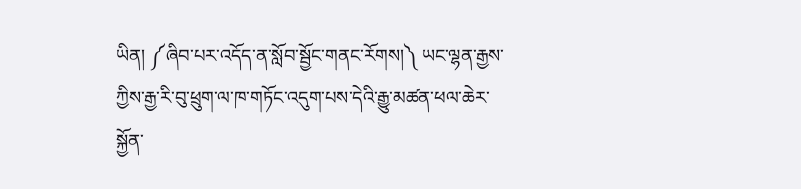ཡིན། ༼ཞིབ་པར་འདོད་ན་སློབ་སྦྱོང་གནང་རོགས།༽ ཡང་ལྷན་རྒྱས་ཀྱིས་རྒྱ་རི་བུ་ཕྲུག་ལ་ཁ་གཏོང་འདུག་པས་དེའི་རྒྱུ་མཚན་ཕལ་ཆེར་སྐྱོན་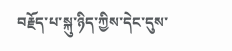བརྗོད་པ་སྐུ་ཉིད་ཀྱིས་དེང་དུས་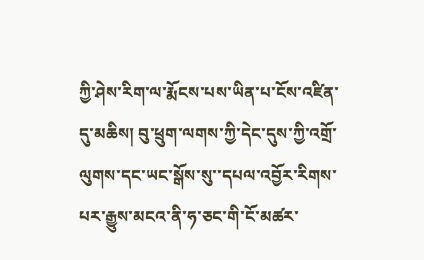ཀྱི་ཤེས་རིག་ལ་རྨོངས་པས་ཡིན་པ་ངོས་འཛིན་དུ་མཆིས། བུ་ཕྲུག་ལགས་ཀྱི་དེང་དུས་ཀྱི་འགྲོ་ལུགས་དང་ཡང་སྒོས་སུ་་དཔལ་འབྱོར་རིགས་པར་རྒྱུས་མངའ་ནི་ཧ་ཅང་གི་ངོ་མཚར་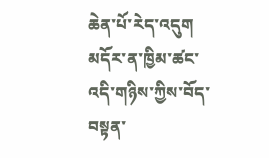ཆེན་པོ་རེད་འདུག མདོར་ན་ཁྱིམ་ཚང་འདི་གཉིས་ཀྱིས་བོད་བསྟན་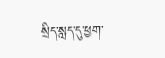སྲིད་སླད་དུ་ཕྱག་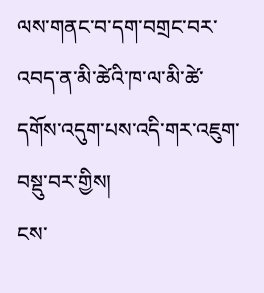ལས་གནང་བ་དག་བགྲང་བར་འབད་ན་མི་ཚེའི་ཁ་ལ་མི་ཚེ་དགོས་འདུག་པས་འདི་གར་འཇུག་བསྡུ་བར་གྱིས།
ངས་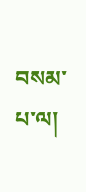བསམ་པ་ལ།